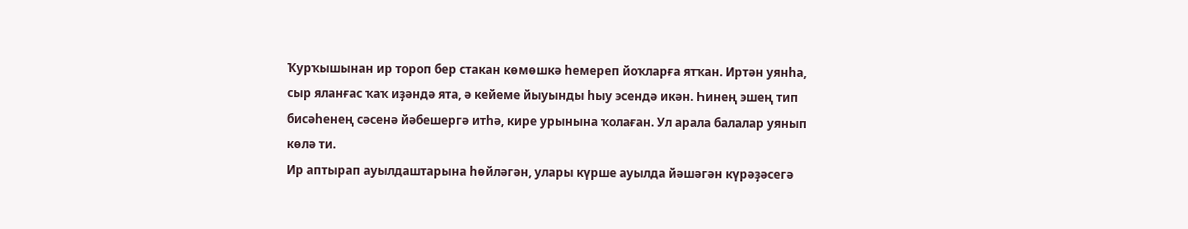Ҡурҡышынан ир тороп бер стакан көмөшкә һемереп йоҡларға ятҡан. Иртән уянһа, сыр яланғас ҡаҡ иҙәндә ята, ә кейеме йыуынды һыу эсендә икән. Һинең эшең тип бисәһенең сәсенә йәбешергә итһә, кире урынына ҡолаған. Ул арала балалар уянып көлә ти.
Ир аптырап ауылдаштарына һөйләгән, улары күрше ауылда йәшәгән күрәҙәсегә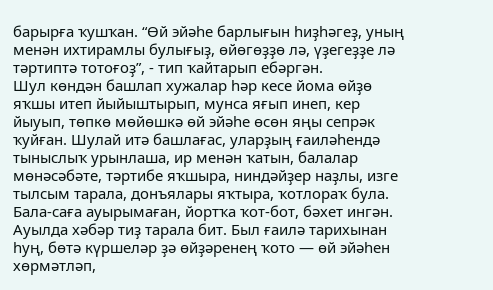барырға ҡушҡан. “Өй эйәһе барлығын һиҙһәгеҙ, уның менән ихтирамлы булығыҙ, өйөгөҙҙө лә, үҙегеҙҙе лә тәртиптә тотоғоҙ”, - тип ҡайтарып ебәргән.
Шул көндән башлап хужалар һәр кесе йома өйҙө яҡшы итеп йыйыштырып, мунса яғып инеп, кер йыуып, төпкө мөйөшкә өй эйәһе өсөн яңы сепрәк ҡуйған. Шулай итә башлағас, уларҙың ғаиләһендә тыныслыҡ урынлаша, ир менән ҡатын, балалар мөнәсәбәте, тәртибе яҡшыра, ниндәйҙер наҙлы, изге тылсым тарала, донъялары яҡтыра, ҡотлораҡ була. Бала-саға ауырымаған, йортҡа ҡот-бот, бәхет ингән.
Ауылда хәбәр тиҙ тарала бит. Был ғаилә тарихынан һуң, бөтә күршеләр ҙә өйҙәренең ҡото — өй эйәһен хөрмәтләп,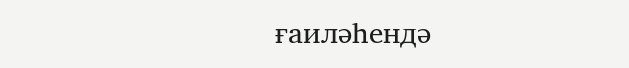ғаиләһендә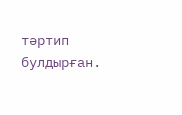тәртип булдырған.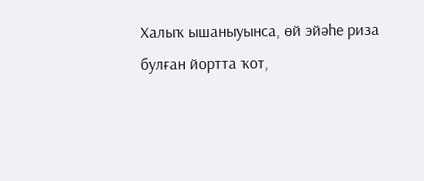Халыҡ ышаныуынса, өй эйәһе риза булған йортта ҡот,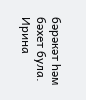бәрәкәт һәм бәхет була.
Ирина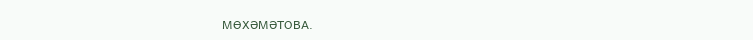МӨХӘМӘТОВА.